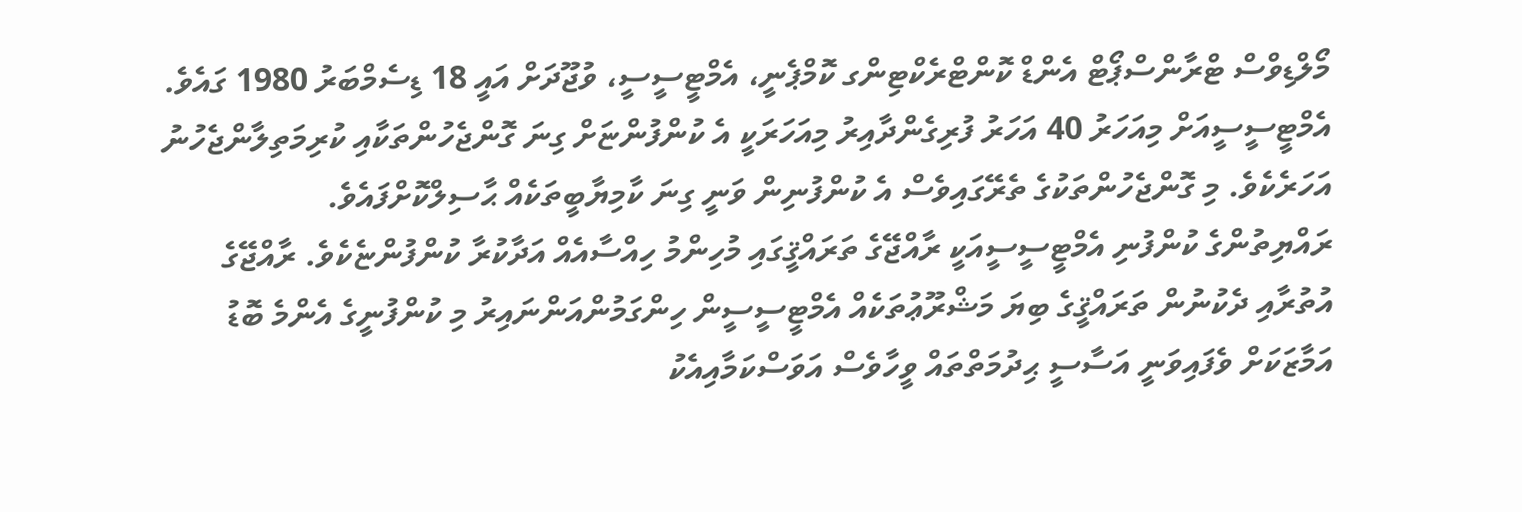މޯލްޑިވްސް ޓްރާންސްޕޯޓް އެންޑް ކޮންޓްރެކްޓިންގ ކޮމްޕެނީ، އެމްޓީސީސީ، ވުޖޫދަށް އައީ 18 ޑިސެމްބަރު 1980 ގައެވެ. އެމްޓީސީސީއަށް މިއަހަރު 40 އަހަރު ފުރިގެންދާއިރު މިއަހަރަކީ އެ ކުންފުންޏަށް ގިނަ ގޮންޖެހުންތަކާއި ކުރިމަތިލާންޖެހުނު އަހަރެކެވެ. މި ގޮންޖެހުންތަކުގެ ތެރޭގައިވެސް އެ ކުންފުނިން ވަނީ ގިނަ ކާމިޔާބީތަކެއް ޙާސިލްކޮށްފައެވެ.
ރައްޔިތުންގެ ކުންފުނި އެމްޓީސީސީއަކީ ރާއްޖޭގެ ތަރައްޤީގައި މުހިންމު ހިއްސާއެއް އަދާކުރާ ކުންފުންޏެކެވެ. ރާއްޖޭގެ އުތުރާއި ދެކުނުން ތަރައްޤީގެ ބިޔަ މަޝްރޫޢުތަކެއް އެމްޓީސީސީން ހިންގަމުންއަންނައިރު މި ކުންފުނީގެ އެންމެ ބޮޑު އަމާޒަކަށް ވެފައިވަނީ އަސާސީ ޙިދުމަތްތައް ވީހާވެސް އަވަސްކަމާއިއެކު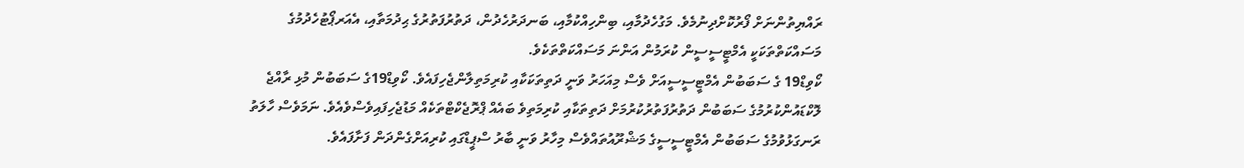ރައްޔިތުންނަށް ފޯރުކޮށްދިނުމެވެ. މަގުހެދުމާއި، ބިންހިއްކުމާއި، ބަނދަރުހެދުން، ދަތުރުފަތުރުގެ ޙިދުމަތާއި، އެއަރޕޯޓުހެދުމުގެ މަސައްކަތްތަކަކީ އެމްޓީސީސީން ކުރަމުން އަންނަ މަސައްކަތްތަކެވެ.
ކޯވިޑް19 ގެ ސަބަބުން އެމްޓީސީސީއަށް ވެސް މިއަހަރު ވަނީ ދަތިތަކަކާއި ކުރިމަތިލާންޖެހިފައެވެ. ކޯވިޑް19ގެ ސަބަބުން މުޅި ރާއްޖެ ލޮކްޑައުންކުރުމުގެ ސަބަބުން ދަތުރުފަތުރުކުރުމަށް ދަތިތަކާއި ކުރިމަތިވެ ބައެއް ޕްރޮޖެކްޓްތަކެއް މަޑުޖެހިފައިވެސްވެއެވެ. ނަމަވެސް ހާލަތު ރަނގަޅުވުމުގެ ސަބަބުން އެމްޓީސީސީގެ މަޝްރޫއުތައްވެސް މިހާރު ވަނީ ބާރު ސްޕީޑްގައި ކުރިއަށްގެންދަން ފަށާފައެވެ.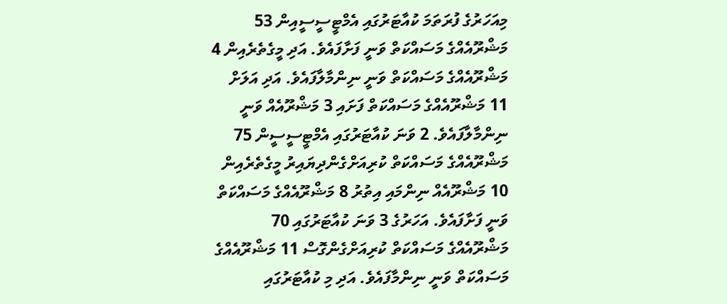މިއަހަރުގެ ފުރަތަމަ ކުއާޓަރުގައި އެމްޓީސީސީއިން 53 މަޝްރޫއެއްގެ މަސައްކަތް ވަނީ ފަށާފައެވެ. އަދި މީގެތެރެއިން 4 މަޝްރޫއެއްގެ މަސައްކަތް ވަނީ ނިންމާލާފައެވެ. އަދި އަލަށް 11 މަޝްރޫއެއްގެ މަސައްކަތް ފަށައި 3 މަޝްރޫއެއް ވަނީ ނިންމާލާފައެވެ. 2 ވަނަ ކުއާޓަރުގައި އެމްޓީސީސީން 75 މަޝްރޫއެއްގެ މަސައްކަތް ކުރިއަށްގެންދިޔައިރު މީގެތެރެއިން 10 މަޝްރޫއެއް ނިންމައި އިތުރު 8 މަޝްރޫއެއްގެ މަސައްކަތް ވަނީ ފަށާފައެވެ. އަހަރުގެ 3 ވަނަ ކުއާޓަރުގައި 70 މަޝްރޫއެއްގެ މަސައްކަތް ކުރިއަށްގެންގޮސް 11 މަޝްރޫއެއްގެ މަސައްކަތް ވަނީ ނިންމާފައެވެ. އަދި މި ކުއާޓަރުގައި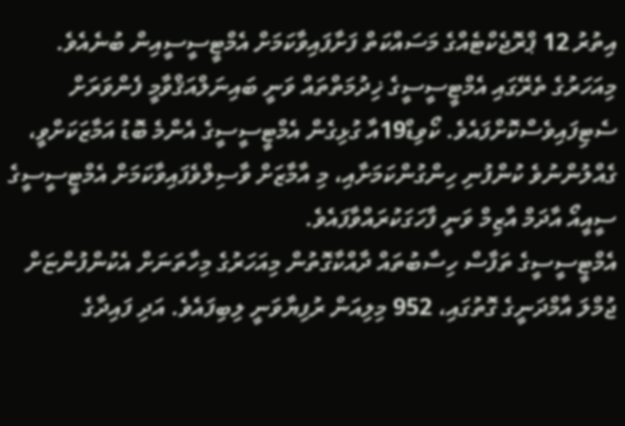އިތުރު 12 ޕްރޮޖެކްޓެއްގެ މަސައްކަތް ފަށާފައިވާކަމަށް އެމްޓީސީސީއިން ބުނެއެވެ.
މިއަހަރުގެ ތެރޭގައި އެމްޓީސީސީގެ ޚިދުމަތްތައް ވަނީ ބައިނަލްއަޤްވާމީ ފެންވަރަށް ސެޓިފައިވެސްކޮށްފައެވެ. ކޯވިޑް19އާ ގުޅިގެން އެމްޓީސީސީގެ އެންމެ ބޮޑު އަމާޒަކަށްވީ، ގެއްލުންނުވެ ކުންފުނި ހިންގުންކަމަށާއި، މި އާމާޒަށް ވާސިލްވެފައިވާކަމަށް އެމްޓީސީސީގެ ސީއީއޯ އާދަމް އާޒިމް ވަނީ ފާހަގަކުރައްވާފައެވެ.
އެމްޓީސީސީގެ ތަފާސް ހިސާބުތައް ދާއްކާގޮތުން މިއަހަރުގެ މިހާތަނަށް އެކުންފުންޏަށް ޖުމްލަ އާމްދަނީގެ ގޮތުގައި، 952 މިލިއަން ރުފިޔާވަނީ ލިބިފައެވެ. އަދި ފައިދާގެ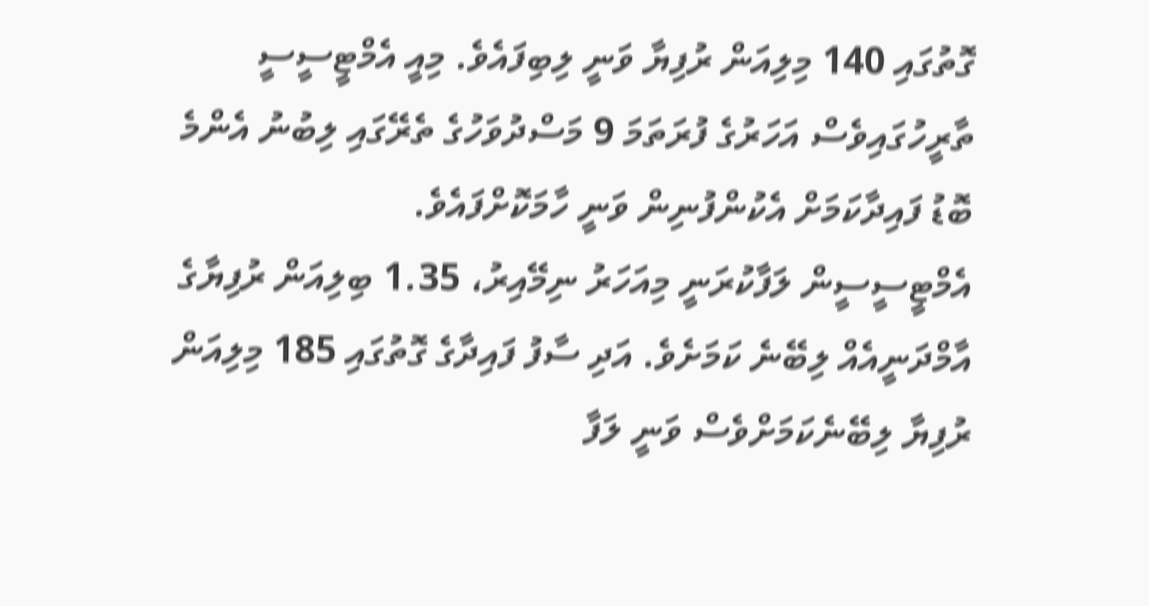ގޮތުގައި 140 މިލިއަން ރުފިޔާ ވަނީ ލިބިފައެވެ. މިއީ އެމްޓީސީސީ ތާރީހުގައިވެސް އަހަރުގެ ފުރަތަމަ 9 މަސްދުވަހުގެ ތެރޭގައި ލިބުނު އެންމެ ބޮޑު ފައިދާކަމަށް އެކުންފުނިން ވަނީ ހާމަކޮށްފައެވެ.
އެމްޓީސީސީން ލަފާކުރަނީ މިއަހަރު ނިމޭއިރު، 1.35 ބިލިއަން ރުފިޔާގެ އާމްދަނީއެއް ލިބޭނެ ކަމަށެވެ. އަދި ސާފު ފައިދާގެ ގޮތުގައި 185 މިލިއަން ރުފިޔާ ލިބޭނެކަމަށްވެސް ވަނީ ލަފާ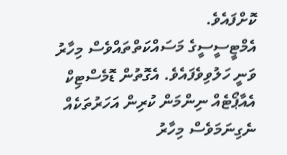ކޮށްފައެވެ.
އެމްޓީސީސީގެ މަސައްކަތްތައްވެސް މިހާރު ވަނީ ހަލުވިވެފައެވެ. އެގޮތުން ޑޮމެސްޓިކް އެއާޕޯޓެއް ނިންމަން ކުރިން އަހަރުތަކެއް ނެގިނަމަވެސް މިހާރު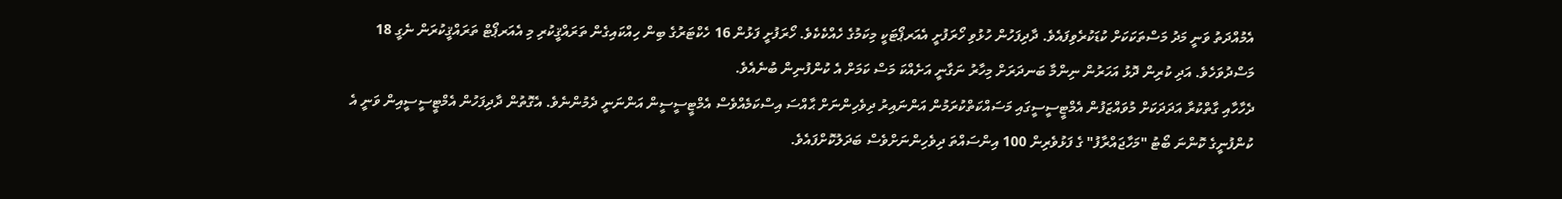އެމުއްދަތު ވަނީ މަދު މަސްތަކަކަށް ކުޑަކުރެވިފައެވެ. ދާދިފަހުން ހުޅުވި ހޯރަފުށީ އެއަރޕޯޓަކީ މިކަމުގެ ހެއްކެކެވެ. ހޯރަފުށީ ފަޅުން 16 ހެކްޓަރުގެ ބިން ހިއްކައިގެން ތަރައްޤީކުރި މި އެއަރޕޯޓް ތަރައްޤީކުރަން ނެގީ 18 މަސްދުވަހެވެ. އަދި ކުރިން ދޮޅު އަހަރުން ނިންމާ ބަނދަރަށް މިހާރު ނަގާނީ އަށެއްކަ މަސް ކަމަށް އެ ކުންފުނިން ބުނެއެވެ.
ދެހާހާއި ގާތްކުރާ އަދަދަކަށް މުވައްޒަފުން އެމްޓީސީސީގައި މަސައްކަތްކުރަމުން އަންނައިރު ދިވެހިންނަށް ޙާއްސަ އިސްކަމެއްވެސް އެމްޓީސީސީން އަންނަނީ ދެމުންނެވެ. އެގޮތުން ދާދިފަހުން އެމްޓީސީސީއިން ވަނީ އެ ކުންފުނީގެ ކޮންނަ ބޯޓު "މަހާޖައްރާފު" ގެ ފަޅުވެރިން 100 އިންސައްތަ ދިވެހިންނަށްވެސް ބަދަލުކޮށްފައެވެ.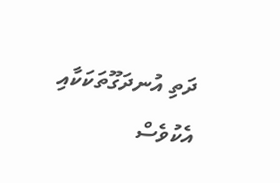ދަތި އުނދަގޫތަކަކާއި އެކުވެސް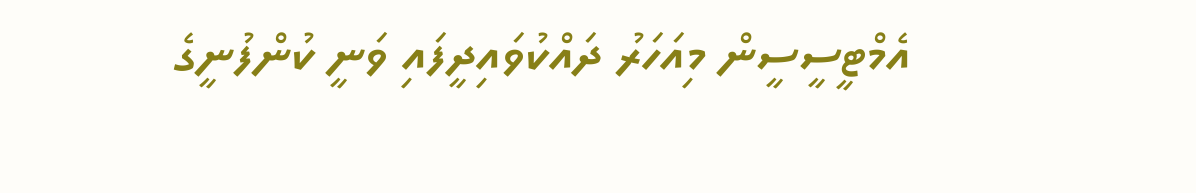އެމްޓީސީސީން މިއަހަރު ދައްކުވައިދީފައި ވަނީ ކުންފުނީގެ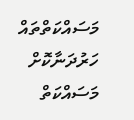މަސައްކަތްތައް ހަރުދަނާކޮށް މަސައްކަތް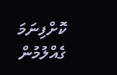ކޮށްފިނަމަ ގެއްލުމުން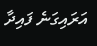އަރައިގަނެ ފައިދާ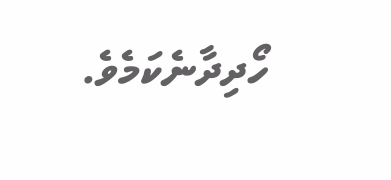ހޯދިދާނެކަމެވެ.